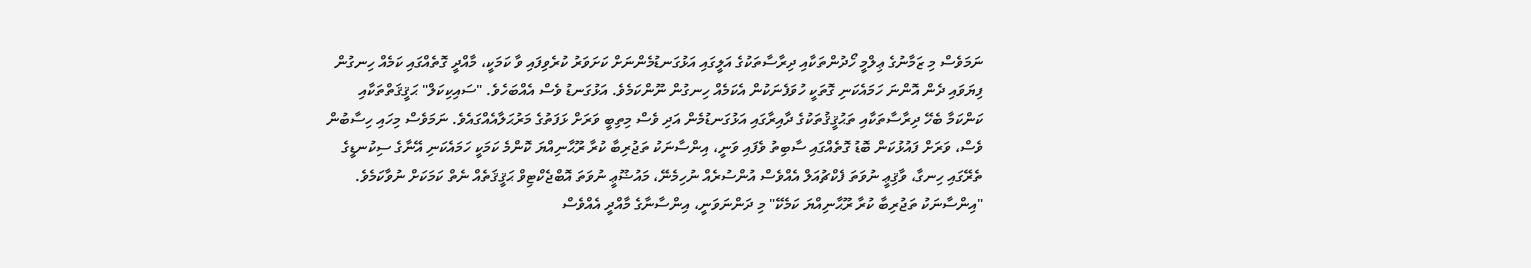ނަމަވެސް މި ޒަމާނުގެ ޢިލްމީ ހޯދުންތަކާއި ދިރާސާތަކުގެ އަލީގައި އަޅުގަނޑުމެންނަށް ކަށަވަރު ކުރެވިފައި ވާ ކަމަކީ، މާއްދީ ގޮތެއްގައި ކަމެއް ހިނގުން ފިޔަވައި ދެން އޮންނަ ހަމައެކަނި ގޮތަކީ ހުވަފެނަކުން އެކަމެއް ހިނގުން ނޫންކަމެވެ. އަޅުގަނޑު ވެސް އެއްބަހެވެ. "ސައިކިކަލް" ޙަޤީޤަތްތަކާއި ކަންކަމާ ބެހޭ ދިރާސާތަކާއި ތަޙުޤީޤުތަކުގެ ދާއިރާގައި އަޅުގަނޑުމެން އަދި ވެސް މިތިބީ ވަރަށް ޅަފަތުގެ މަރުޙަލާއެއްގައެވެ. ނަމަވެސް މިހައި ހިސާބުން ވެސް، ވަރަށް ފައުޅުކަން ބޮޑު ގޮތެއްގައި ސާބިތު ވެފައި ވަނީ، އިންސާނަކު ތަޖުރިބާ ކުރާ ރޫޙާނިއްޔަ ކޮންމެ ކަމަކީ ހަމައެކަނި އޭނާގެ ސިކުނޑީގެ ތެރޭގައި ހިނގާ، ވާޤިޢީ ނުވަތަ ފެކްޗުއަލް އެއްވެސް އުންސުރެއް ނުހިމެނޭ، މައުޟޫޢީ ނުވަތަ އޮބްޖެކްޓިވް ޙަޤީޤަތެއް ނެތް ކަމަކަށް ނުވާކަމެވެ. "އިންސާނަކު ތަޖުރިބާ ކުރާ ރޫޙާނިއްޔަ ކަމެކޭ" މި ދަންނަވަނީ، އިންސާނާގެ މާއްދީ އެއްވެސް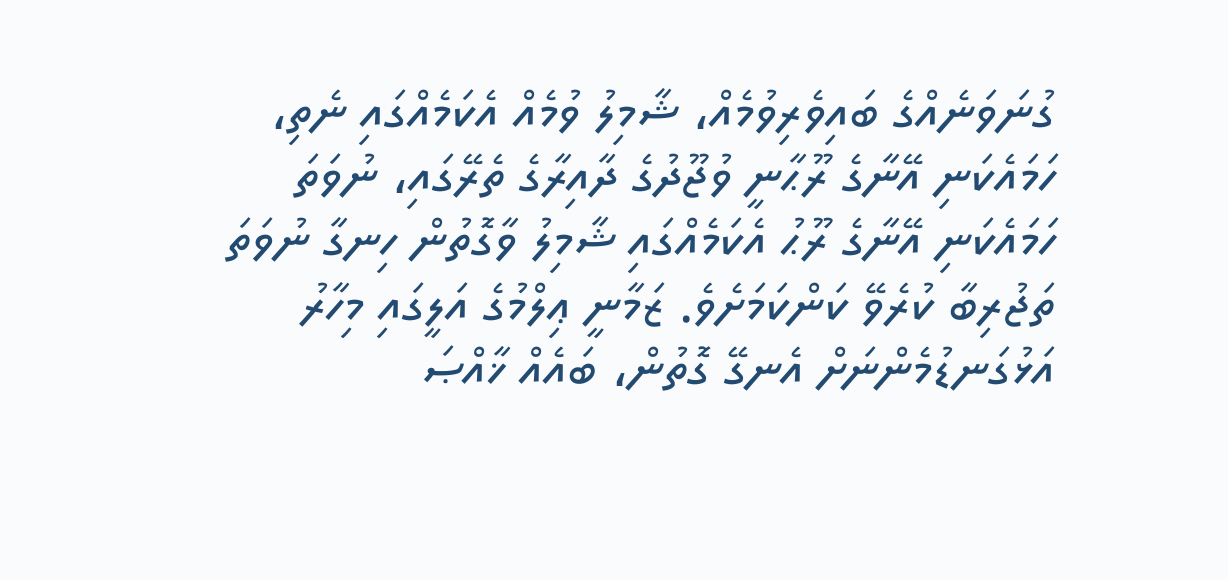ގުނަވަނެއްގެ ބައިވެރިވުމެއް، ޝާމިލު ވުމެއް އެކަމެއްގައި ނެތި، ހަމައެކަނި އޭނާގެ ރޫޙާނީ ވުޖޫދުގެ ދާއިރާގެ ތެރޭގައި، ނުވަތަ ހަމައެކަނި އޭނާގެ ރޫޙު އެކަމެއްގައި ޝާމިލު ވާގޮތުން ހިނގާ ނުވަތަ ތަޖުރިބާ ކުރެވޭ ކަންކަމަށެވެ. ޒަމާނީ ޢިލްމުގެ އަލީގައި މިހާރު އަޅުގަނޑުމެންނަށް އެނގޭ ގޮތުން، ބައެއް ޚާއްޞަ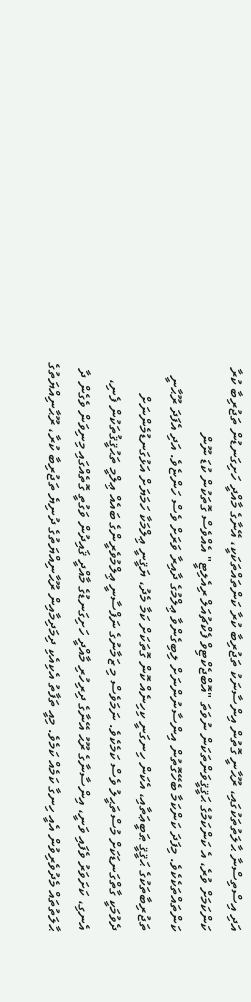އަދި އިސްތިސްނާ ޙާލަތުތަކުގައި، ރޫޙާނީ ގޮތުން އިންސާނަކު ތަޖުރިބާ ކުރާ ކަންތައްތަކަކީ، އޭނާގެ މާއްދީ ހަށިގަނޑުން ތަޖުރިބާ ކުރާ ކަންކަމަށް ވުރެ، އެ ކަންކަމުގެ ޙަޤީޤީވަންތަކަން ނުވަތަ "އޮބްޖެކްޓިވް ފެކްޗުއަލް ރިއެލިޓީ" އެއްވެސް ގޮތަކުން ކުޑަ ނޫން ކަންތައްތަކެކެވެ. މިފަދަ ކަންކަމާ ބެހޭގޮތުން އިންސާނުންނަށް ލިބިގެންވާ ޢިލްމުގެ ދާއިރާ ވަރަށް ވެސް ހަންޏެވެ. އަދި އެފަދަ ރޫޙާނީ ތަޖުރިބާތަކުގެ ޙަޤީޤީ ޠަބީޢަތާއި، އެކަން ހިނގަނީ ކިހިނެއް ކޮން ގޮތަކަށް ކަމާ މެދު، ޔަޤީނީ ޢިލްމަކާ ހަމަޔަށް އަޅުގަނޑުމެންނަށް ދެވުމަކީ ގާތްގަނޑަކަށް މުސްތަޙީލު ވެސް ކަމެކެވެ. ނަމަވެސް މި ޒަމާނުގެ ނަފްސާނީ ޢިލްމުވެރީންގެ ބައެއް ޢިލްމީ ތަޙުޤީޤުތަކުން ފެނި، އެނގި، ކަށަވަރު ވެފައި ވަނީ، އިންސާނާގެ ރޫޙު އޭނާގެ ދިރިހުރި މާއްދީ ހަށިގަނޑުގެ މާއްދީ ޤައިދުން ވަގުތީ ގޮތެއްގައި މިނިވަން ވެގެން ދާ ޙާލަތުތައް މެދުވެރިވުން އެއީ ހިނގާ ކަމެއް ކަމެވެ. މިއީ ތަފާތު އެކިއެކި ދިމަދިމާއިން ރޫޙާނިއްޔަތުގެ ދުނިޔެ ތަޖުރިބާ ކުރާ، ރޫޙާނިއްޔަތުގެ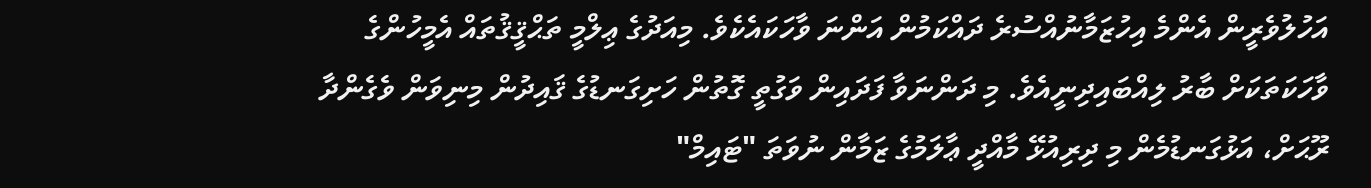އަހުލުވެރީން އެންމެ އިހުޒަމާނުއްސުރެ ދައްކަމުން އަންނަ ވާހަކައެކެވެ. މިއަދުގެ ޢިލްމީ ތަޙްޤީޤުތައް އެމީހުންގެ ވާހަކަތަކަށް ބާރު ލިއްބައިދިނީއެވެ. މި ދަންނަވާ ފަދައިން ވަގުތީ ގޮތުން ހަށިގަނޑުގެ ޤައިދުން މިނިވަން ވެގެންދާ ރޫޙަށް، އަޅުގަނޑުމެން މި ދިރިއުޅޭ މާއްދީ ޢާލަމުގެ ޒަމާން ނުވަތަ "ޓައިމް"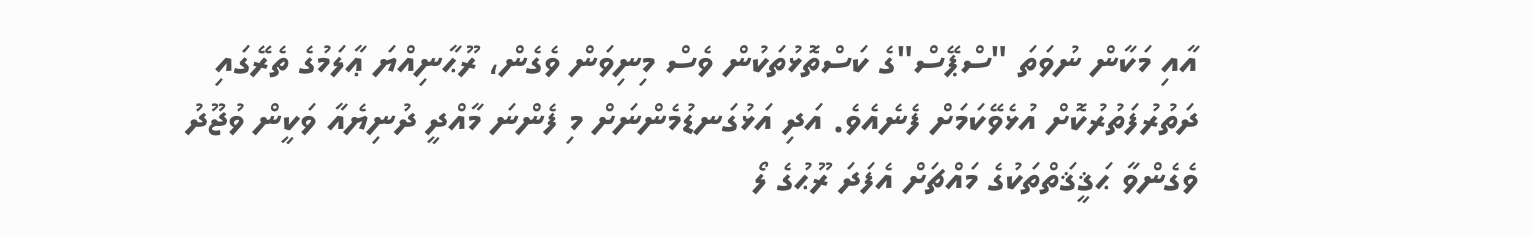އާއި މަކާން ނުވަތަ "ސްޕޭސް"ގެ ކަސްތޮޅުތަކުން ވެސް މިނިވަން ވެގެން، ރޫޙާނިއްޔަ ޢާލަމުގެ ތެރޭގައި ދަތުރުފަތުރުކޮށް އުޅެވޭކަމަށް ފެނެއެވެ. އަދި އަޅުގަނޑުމެންނަށް މި ފެންނަ މާއްދީ ދުނިޔެއާ ވަކީން ވުޖޫދު ވެގެންވާ ޙަޤީޤަތްތަކުގެ މައްޗަށް އެފަދަ ރޫޙުގެ ލޯ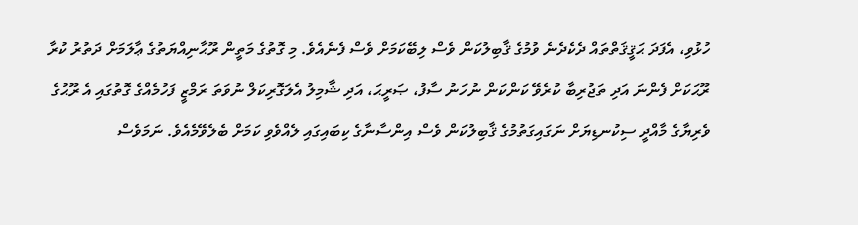ހުޅުވި، އެފަދަ ޙަޤީޤަތްތައް ދެކެދެނެ ވުމުގެ ޤާބިލުކަން ވެސް ލިބޭކަމަށް ވެސް ފެނެއެވެ. މި ގޮތުގެ މަތީން ރޫޙާނިއްޔަތުގެ ޢާލަމަށް ދަތުރު ކުރާ ރޫޙަކަށް ފެންނަ އަދި ތަޖުރިބާ ކުރެވޭ ކަންކަން ނުހަނު ސާފު، ޞަރީޙަ، އަދި ޝާމިލު އެލަގޮރިކަލް ނުވަތަ ރަމްޒީ ފަހުމެއްގެ ގޮތުގައި އެ ރޫޙުގެ ވެރިޔާގެ މާއްދީ ސިކުނޑިޔަށް ނަގައިގަތުމުގެ ޤާބިލުކަން ވެސް އިންސާނާގެ ކިބައިގައި ލެއްވެވި ކަމަށް ބެލެވޭމެއެވެ. ނަމަވެސް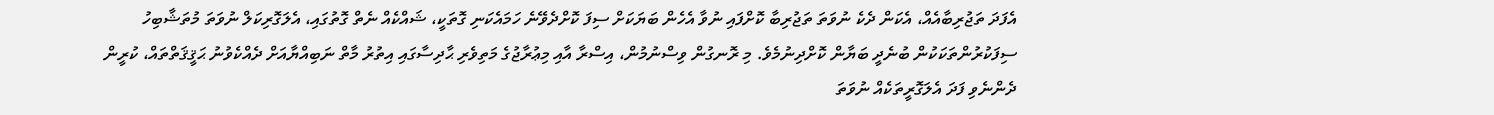އެފަދަ ތަޖުރިބާއެއް، އެކަން ދެކެ ނުވަތަ ތަޖުރިބާ ކޮށްފައި ނުވާ އެހެން ބަޔަކަށް ސިފަ ކޮށްދެވޭނެ ހަމައެކަނި ގޮތަކީ، ޝައްކެއް ނެތް ގޮތުގައި، އެލަގޮރިކަލް ނުވަތަ މުތަޝާބިހު ސިފަކުރުންތަކަކުން ބުނެދީ ބަޔާން ކޮށްދިނުމެވެ. މި ރޮނގުން ވިސްނުމުން، އިސްރާ އާއި މިޢުރާޖުގެ މަތިވެރި ޙާދިސާގައި އިތުރު މާތް ނަބިއްޔާއަށް ދެއްކެވުނު ޙަޤީޤަތްތައް، ކުރީން ދެންނެވި ފަދަ އެލަގޮރީތަކެއް ނުވަތަ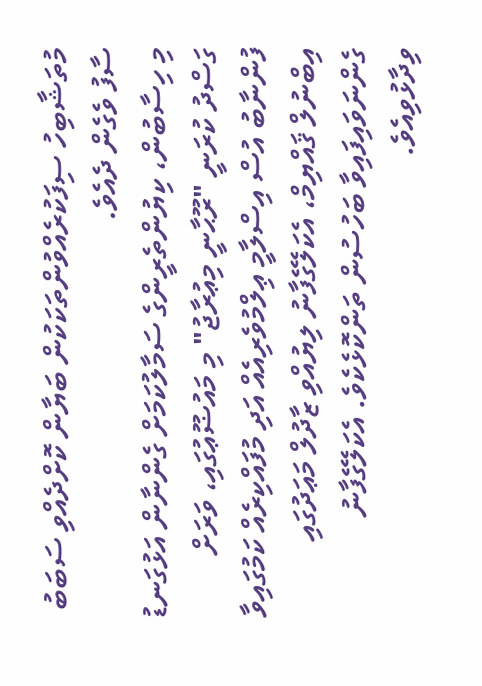މުތަޝާބިހު ސިފަކުރެއްވުންތަކަކުން ބަޔާން ކޮށްދެއްވި ސަބަބު ސާފު ވެގެން ދެއެވެ.
މި ހިސާބުން، ކިޔުންތެރީންގެ ސަމާލުކަމަށް ގެންނާން އަޅުގަނޑު ގަސްދު ކުރަނީ "ރޫޙާނީ މިޢުރާޖު" މި މައުޟޫޢުގައި، ވަރަށް ފުންނާބު އުސް އިސްލާމީ ޢިލްމުވެރިއެއް އަދި މުފައްކިރެއް ކަމުގައިވާ އިބްނުލް ޤައްޔިމް، އެކަލޭގެފާނު ލިޔުއްވި ޒާދުލް މަޢަދުގައި ގެންނަވައިފައިވާ ބަހުސުން ތަންކޮޅެކެވެ. އެކަލޭގެފާނު ވިދާޅުވިއެވެ.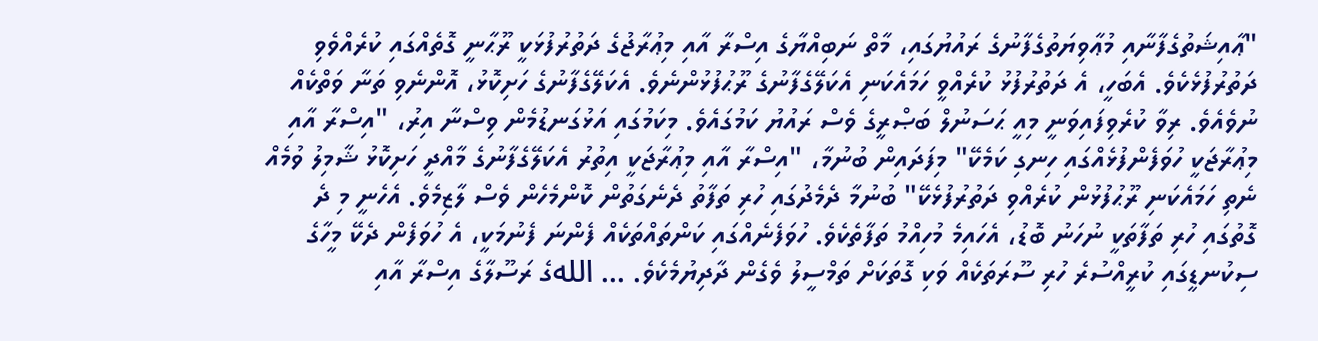"ޢާއިޝަތުގެފާނާއި މުޢާވިޔަތުގެފާނުގެ ރައުޔުގައި، މާތް ނަބިއްޔާގެ އިސްރާ އާއި މިޢުރާޖުގެ ދަތުރުފުޅަކީ ރޫޙާނީ ގޮތެއްގައި ކުރެއްވެވި ދަތުރުފުޅެކެވެ. އެބަހީ، އެ ދަތުރުފުޅު ކުރެއްވީ ހަމައެކަނި އެކަލޭގެފާނުގެ ރޫޙުފުޅުންނެވެ. އެކަލޭގެފާނުގެ ހަށިކޮޅު، އޮންނެވި ތަނާ ވަތްކެއް ނުވެއެވެ. ރިވާ ކުރެވިފައިވަނީ މިއީ ޙަސަނުލް ބަޞްރީގެ ވެސް ރައުޔު ކަމުގައެވެ. މިކަމުގައި އަޅުގަނޑުމެން ވިސްނާ އިރު، "އިސްރާ އާއި މިޢުރާޖަކީ ހުވަފެންފުޅެއްގައި ހިނގި ކަމެކޭ" މިފަދައިން ބުނުމާ، "އިސްރާ އާއި މިޢުރާޖަކީ އިތުރު އެކަލޭގެފާނުގެ މާއްދީ ހަށިކޮޅު ޝާމިލު ވުމެއް ނެތި ހަމައެކަނި ރޫޙުފުޅުން ކުރެއްވި ދަތުރުފުޅެކޭ" ބުނުމާ ދެމެދުގައި ހުރި ތަފާތު ދެނެގަތުން ކޮންމެހެން ވެސް ލާޒިމެވެ. އެހެނީ މި ދެ ގޮތުގައި ހުރި ތަފާތަކީ ނުހަނު ބޮޑު، އެހައިމެ މުހިއްމު ތަފާތެކެވެ. ހުވަފެނެއްގައި ކަންތައްތަކެއް ފެންނަ ފެނުމަކީ، އެ ހުވަފެން ދެކޭ މީހާގެ ސިކުނޑީގައި ކުރީއްސުރެ ހުރި ސޫރަތަކެއް ވަކި ގޮތަކަށް ތަމްސީލު ވެގެން ދާދިޔުމެކެވެ. ... اللهގެ ރަސޫލާގެ އިސްރާ އާއި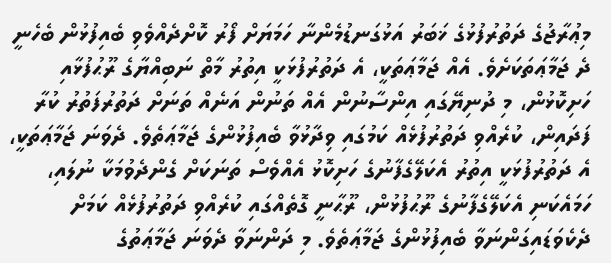މިޢުރާޖުގެ ދަތުރުފުޅުގެ ޚަބަރު އަޅުގަނޑުމެންނާ ހަމަޔަށް ފޯރު ކޮށްދެއްވެވި ބެއިފުޅުން ބެހެނީ ދެ ޖަމާޢަތަކަށެވެ. އެއް ޖަމާޢަތަކީ، އެ ދަތުރުފުޅަކީ އިތުރު މާތް ނަބިއްޔާގެ ރޫޙުފުޅާއި ހަށިކޮޅުން، މި ދުނިޔޭގައި އިންސާނުން އެއް ތަނުން އަނެއް ތަނަށް ދަތުރުފަތުރު ކުރާ ފަދައިން، ކުރެއްވި ދަތުރުފުޅެއް ކަމުގައި ވިދާޅުވާ ބެއިފުޅުންގެ ޖަމާޢަތެވެ. ދެވަނަ ޖަމާޢަތަކީ، އެ ދަތުރުފުޅަކީ އިތުރު އެކަލޭގެފާނުގެ ހަށިކޮޅު އެއްވެސް ތަނަކަށް ގެންދެވުމަކާ ނުލައި، ހަމައެކަނި އެކަލޭގެފާނުގެ ރޫޙުފުޅުން، ރޫޙާނީ ގޮތެއްގައި ކުރެއްވި ދަތުރުފުޅެއް ކަމަށް ދެކެވަޑައިގަންނަވާ ބެއިފުޅުންގެ ޖަމާޢަތެވެ. މި ދަންނަވާ ދެވަނަ ޖަމާޢަތުގެ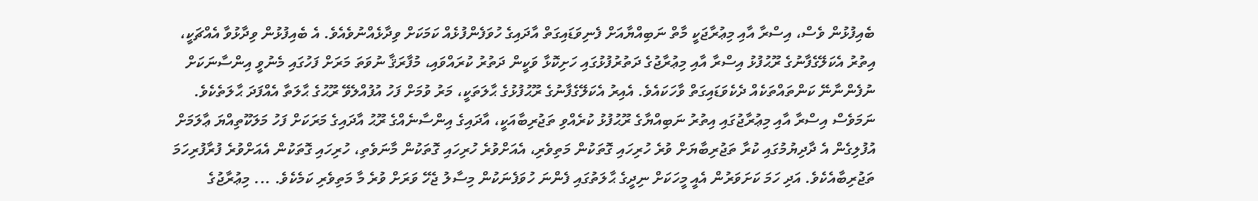ބެއިފުޅުން ވެސް، އިސްރާ އާއި މިޢުރާޖަކީ މާތް ނަބިއްޔާއަށް ފެނިވަޑައިގަތް އާދައިގެ ހުވަފެންފުޅެއް ކަމަކަށް ވިދާޅެއްނުވެއެވެ. އެ ބެއިފުޅުން ވިދާޅުވާ އެއްޗަކީ، އިތުރު އެކަލޭގެފާނުގެ ރޫޙުފުޅު އިސްރާ އާއި މިޢުރާޖުގެ ދަތުރުފުޅުގައި ހަށިކޮޅާ ވަކީން ދަތުރު ކުރައްވައި، މުފާރަޤާ ނުވަތަ މަރަށް ފަހުގައި މެނުވީ އިންސާނަކަށް ނުފެންނާނޭ ކަންތައްތަކެއް ދެކެވަޑައިގަތް ވާހަކައެވެ. އެއިރު އެކަލޭގެފާނުގެ ރޫޙުފުޅުގެ ޙާލަތަކީ، މަރު ވުމަށް ފަހު އުފުއްލެވޭ ރޫޙުގެ ޙާލަތާ އެއްފަދަ ޙާލަތެކެވެ. ނަމަވެސް އިސްރާ އާއި މިޢުރާޖުގައި އިތުރު ނަބިއްޔާގެ ރޫޙުފުޅު ކުރެއްވި ތަޖުރިބާއަކީ، އާދައިގެ އިންސާނެއްގެ ރޫޙު އާދައިގެ މަރަކަށް ފަހު މަލަކޫތިއްޔަ ޢާލަމަށް އުފުލިގެން އެ ދާދިޔުމުގައި ކުރާ ތަޖުރިބާޔަށް ވުރެ ހުރިހައި ގޮތަކުން މަތިވެރި، އެއަށްވުރެ ހުރިހައި ގޮތަކުން މާނަވެތި، ހުރިހައި ގޮތަކުން އެއަށްވުރެ ފުރާފުރިހަމަ ތަޖުރިބާއެކެވެ. އަދި ހަމަ ކަށަވަރުން އެއީ މީހަކަށް ނިދީގެ ޙާލަތުގައި ފެންނަ ހުވަފެނަކުން މިސާލު ޖެހޭ ވަރަށް ވުރެ މާ މަތިވެރި ކަމެކެވެ. ... މިޢުރާޖުގެ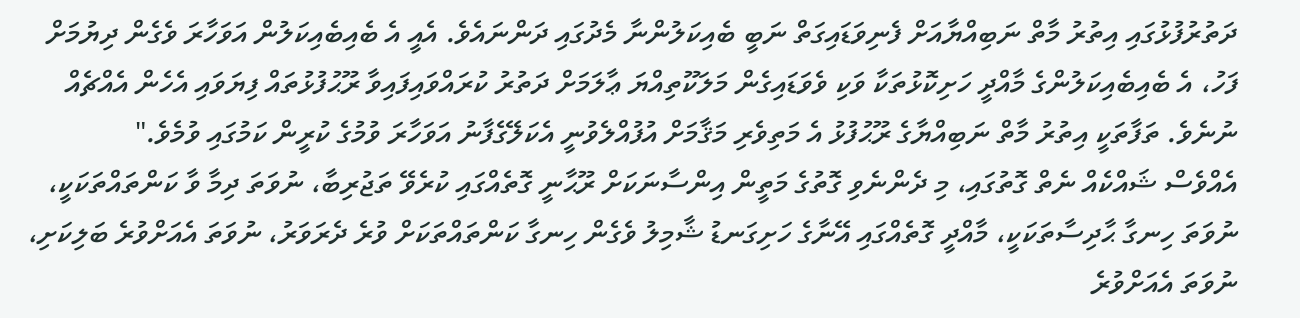ދަތުރުފުޅުގައި އިތުރު މާތް ނަބިއްޔާއަށް ފެނިވަޑައިގަތް ނަބީ ބެއިކަލުންނާ މެދުގައި ދަންނައެވެ. އެއީ އެ ބެއިބެއިކަލުން އަވަހާރަ ވެގެން ދިޔުމަށް ފަހު، އެ ބެއިބެއިކަލުންގެ މާއްދީ ހަށިކޮޅުތަކާ ވަކި ވެވަޑައިގެން މަލަކޫތިއްޔަ ޢާލަމަށް ދަތުރު ކުރައްވައިފައިވާ ރޫޙުފުޅުތައް ފިޔަވައި އެހެން އެއްޗެއް ނުނެވެ. ތަފާތަކީ އިތުރު މާތް ނަބިއްޔާގެ ރޫޙުފުޅު އެ މަތިވެރި މަޤާމަށް އުފުއްލެވުނީ އެކަލޭގެފާނު އަވަހާރަ ވުމުގެ ކުރީން ކަމުގައި ވުމެވެ."
އެއްވެސް ޝައްކެއް ނެތް ގޮތުގައި، މި ދެންނެވި ގޮތުގެ މަތީން އިންސާނަކަށް ރޫޙާނީ ގޮތެއްގައި ކުރެވޭ ތަޖުރިބާ، ނުވަތަ ދިމާ ވާ ކަންތައްތަކަކީ، ނުވަތަ ހިނގާ ޙާދިސާތަކަކީ، މާއްދީ ގޮތެއްގައި އޭނާގެ ހަށިގަނޑު ޝާމިލު ވެގެން ހިނގާ ކަންތައްތަކަށް ވުރެ ދެރަވަރު، ނުވަތަ އެއަށްވުރެ ބަލިކަށި، ނުވަތަ އެއަށްވުރެ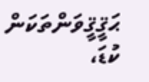ޙަޤީޤީވަންތަކަން ކުޑަ،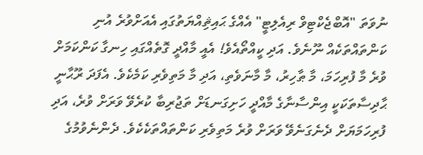ނުވަތަ "އޮބްޖެކްޓިވް ރިއެލިޓީ" އެއްގެ ޙައިޘިއްޔަތުގައި އެއަށްވުރެ އުނި ކަންތައްތަކެއް ނޫނެވެ. އަދި ކީއްތޯއެވެ! އެއީ މާއްދީ ގޮތެއްގައި ހިނގާ ކަންކަމަށް ވުރެ މާ ފުރިހަމަ، މާ ޠާހިރު، މާ މާނަވެތި، އަދި މާ މަތިވެރި ކަމެކެވެ. އެފަދަ ރޫޙާނީ ޙާދިސާތަކަކީ އިންސާނާގެ މާއްދީ ހަށިގަނޑަށް ތަޖުރިބާ ކުރެވޭ ވަރަށް ވުރެ، އަދި ފުރިހަމަޔަށް ދެނެގަނެވޭ ވަރަށް ވުރެ މަތިވެރި ކަންތައްތަކެކެވެ. ދެންނެވުމުގެ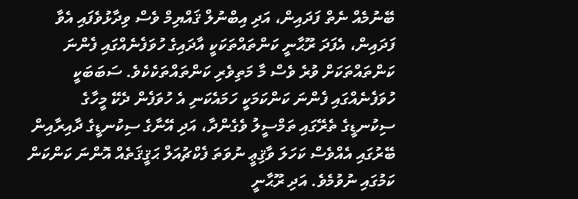ބޭނުމެއް ނެތް ފަދައިން، އަދި އިބްނުލް ޤައްޔިމް ވެސް ވިދާޅުވެފައި އެވާ ފަދައިން، އެފަދަ ރޫޙާނީ ކަންތައްތަކަކީ އާދައިގެ ހުވަފެނެއްގައި ފެންނަ ކަންތައްތަކަށް ވުރެ ވެސް މާ މަތިވެރި ކަންތައްތަކެކެވެ. ސަބަބަކީ ހުވަފެނެއްގައި ފެންނަ ކަންކަމަކީ ހަމައެކަނި އެ ހުވަފެން ދެކޭ މީހާގެ ސިކުނޑީގެ ތެރޭގައި ތަމްސީލު ވެގެންދާ، އަދި އޭނާގެ ސިކުނޑީގެ ދާއިރާއިން ބޭރުގައި އެއްވެސް ކަހަލަ ވާޤިޢީ ނުވަތަ ފެކްޗުއަލް ޙަޤީޤަތެއް އޮންނަ ކަންކަން ކަމުގައި ނުވުމެވެ. އަދި ރޫޙާނީ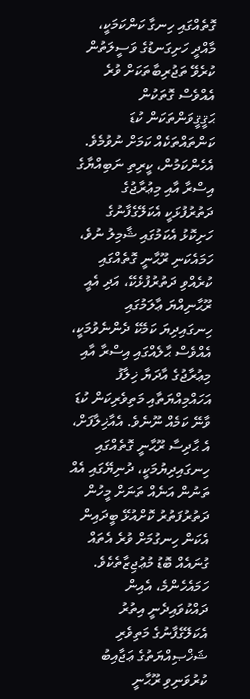ގޮތެއްގައި ހިނގާ ކަންކަމަކީ، މާއްދީ ހަށިގަނޑުގެ ވަސީލަތުން ކުރެވޭ ތަޖުރިބާތަކަށް ވުރެ އެއްވެސް ގޮތަކުން ޙަޤީޤީވަންތަކަން ކުޑަ ކަންތައްތަކެއް ކަމަށް ނުވުމެވެ.
އެހެންކަމުން، ކީރިތި ނަބިއްޔާގެ އިސްރާ އާއި މިޢުރާޖުގެ ދަތުރުފުޅަކީ އެކަލޭގެފާނުގެ ހަށިކޮޅު އެކަމުގައި ޝާމިލު ނުވެ، ހަމައެކަނި ރޫޙާނީ ގޮތެއްގައި ކުރެއްވި ދަތުރުފުޅެކޭ، އަދި އެއީ ރޫޙާނިއްޔަ ޢާލަމުގައި ހިނގައިދިޔަ ކަމެކޭ ދެންނެވުމަކީ، އެއްވެސް ޙާލެއްގައި އިސްރާ އާއި މިޢުރާޖުގެ އާދަޔާ ޚިލާފު އަހައްމިއްޔަތާއި މަތިވެރިކަން ކުޑަ ވާނޭ ކަމެއް ނޫނެވެ. އެއާޚިލާފަށް، އެ ޙާދިސާ ރޫޙާނީ ގޮތެއްގައި ހިނގައިދިޔުމަކީ، ދުނިޔޭގައި އެއް ތަނުން އަނެއް ތަނަށް މީހުން ދަތުރުފަތުރު ކޮށްއުޅޭ ބީދައިން އެކަން ހިނގުމަށް ވުރެ އެތައް ގުނައެއް ބޮޑު މުޢުޖިޒާތެކެވެ. ހަމައެހެންމެ، އެއިން ދައްކުވައިދެނީ އިތުރު އެކަލޭގެފާނުގެ މަތިވެރި ޝަޚްޞިއްޔަތުގެ ޢަޖާއިބު ކުރުވަނިވި ރޫޙާނީ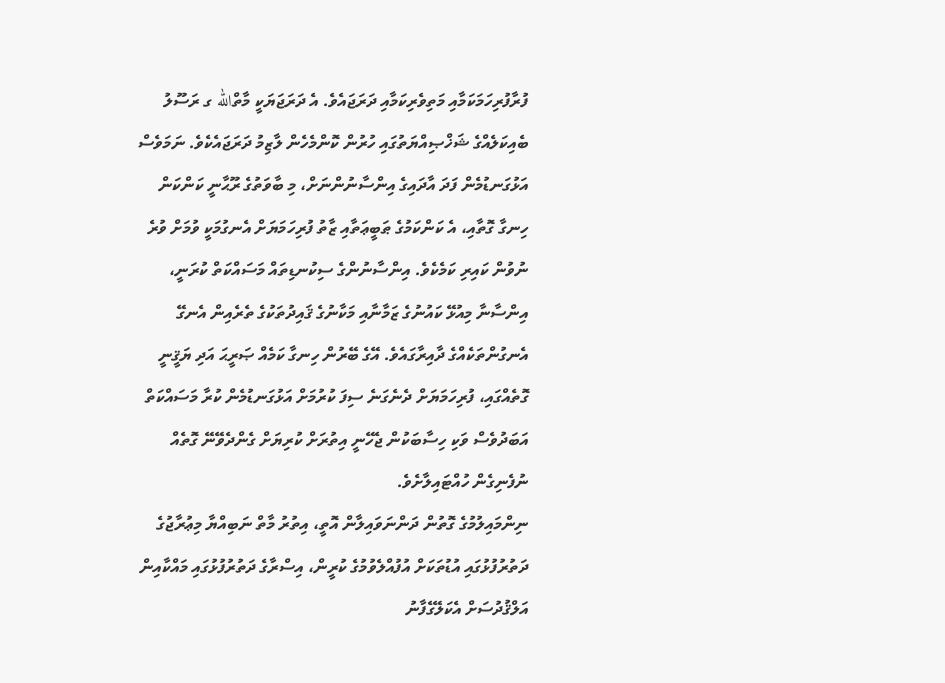ފުރާފުރިހަމަކަމާއި މަތިވެރިކަމާއި ދަރަޖައެވެ. އެ ދަރަޖަޔަކީ މާތްالله ގ ރަސޫލު ބެއިކަލެއްގެ ޝަޚްޞިއްޔަތުގައި ހުރުން ކޮންމެހެން ލާޒިމު ދަރަޖައެކެވެ. ނަމަވެސް އަޅުގަނޑުމެން ފަދަ އާދައިގެ އިންސާނުންނަށް، މި ބާވަތުގެ ރޫޙާނީ ކަންކަން ހިނގާ ގޮތާއި، އެ ކަންކަމުގެ ޠަބީޢަތާއި ޒާތު ފުރިހަމަޔަށް އެނގުމަކީ ވުމަށް ވުރެ ނުވުން ކައިރި ކަމެކެވެ. އިންސާނުންގެ ސިކުނޑިތައް މަސައްކަތް ކުރަނީ، އިންސާނާ މިއުޅޭ ކައުނުގެ ޒަމާނާއި މަކާނުގެ ޤައިދުތަކުގެ ތެރެއިން އެނގޭ އެނގުންތަކެއްގެ ދާއިރާގައެވެ. އޭގެ ބޭރުން ހިނގާ ކަމެއް ޞަރީޙަ އަދި ޔަޤީނީ ގޮތެއްގައި، ފުރިހަމަޔަށް ދެނެގަނެ ސިފަ ކުރުމަށް އަޅުގަނޑުމެން ކުރާ މަސައްކަތް އަބަދުވެސް ވަކި ހިސާބަކުން ޖެހޭނީ އިތުރަށް ކުރިޔަށް ގެންދެވޭނޭ ގޮތެއް ނުފެނިގެން ހުއްޓައިލާށެވެ.
ނިންމައިލުމުގެ ގޮތުން ދަންނަވައިލާން އޮތީ، އިތުރު މާތް ނަބިއްޔާ މިޢުރާޖުގެ ދަތުރުފުޅުގައި އުޑުތަކަށް އުފުއްލެވުމުގެ ކުރީން، އިސްރާގެ ދަތުރުފުޅުގައި މައްކާއިން އަލްޤުދުސަށް އެކަލޭގެފާނު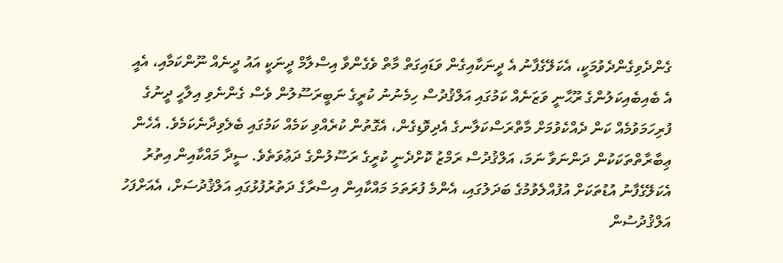ގެންދެވިގެންދެވުމަކީ، އެކަލޭގެފާނު އެ ދީނަކާއިގެން ވަޑައިގަތް މާތް ވެގެންވާ އިސްލާމް ދީނަކީ އައު ދީނެއް ނޫންކަމާއި، އެއީ އެ ބެއިބެއިކަލުންގެ ރޫޙާނީ ވަޒަނެއް ކަމުގައި އަލްޤުދުސް ހިމެނުނު ކުރީގެ ނަބީރަސޫލުން ވެސް ގެންނެވި އިލާހީ ދީނުގެ ފުރިހަމަވުމެއް ކަން ދެއްކެވުމަށް މާތްރަސްކަލާނގެ އެދިވޮޑިގެން، އެގޮތުން ކުރެއްވި ކަމެއް ކަމުގައި ބެލެވިދާނެކަމެވެ. އެހެން ޢިބާރާތްތަކަކުން ދަންނަވާ ނަމަ، އަލްޤުދުސް ރަމްޒު ކޮށްދެނީ ކުރީގެ ރަސޫލުންގެ ދަޢުވަތެވެ. ސީދާ މައްކާއިން އިތުރު އެކަލޭގެފާނު އުޑުތަކަށް އުފުއްލެވުމުގެ ބަދަލުގައި، އެންމެ ފުރަތަމަ މައްކާއިން އިސްރާގެ ދަތުރުފުޅުގައި އަލްޤުދުސަށް، އެއަށްފަހު އަލްޤުދުސުން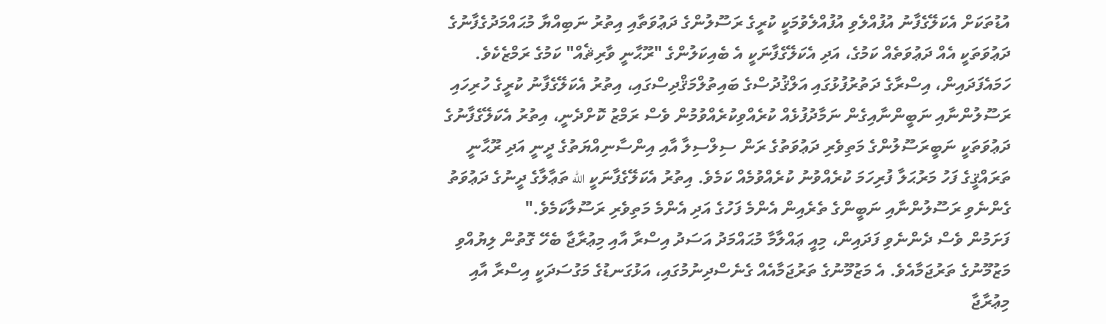އުޑުތަކަށް އެކަލޭގެފާނު އުފުއްލެވި އުފުއްލެވުމަކީ ކުރީގެ ރަސޫލުންގެ ދަޢުވަތާއި އިތުރު ނަބިއްޔާ މުޙައްމަދުގެފާނުގެ ދަޢުވަތަކީ އެއް ދަޢުވަތެއް ކަމުގެ، އަދި އެކަލޭގެފާނަކީ އެ ބެއިކަލުންގެ "ރޫޙާނީ ވާރިޘެއް" ކަމުގެ ރަމްޒެކެވެ. ހަމައެފަދައިން، އިސްރާގެ ދަތުރުފުޅުގައި އަލްޤުދުސްގެ ބައިތުލްމަޤްދިސްގައި، އިތުރު އެކަލޭގެފާނު ކުރީގެ ހުރިހައި ރަސޫލުންނާއި ނަބީންނާއިގެން ނަމާދުފުޅެއް ކުރެއްވިކުރެއްވުމުން ވެސް ރަމްޒު ކޮށްދެނީ، އިތުރު އެކަލޭގެފާނުގެ ދަޢުވަތަކީ ނަބީރަސޫލުންގެ މަތިވެރި ދަޢުވަތުގެ ރަން ސިލްސިލާ އާއި އިންސާނިއްޔަތުގެ ދީނީ އަދި ރޫޙާނީ ތަރައްޤީގެ ފަހު މަރުޙަލާ ފުރިހަމަ ކުރެއްވުނު ކުރެއްވުމެއް ކަމެވެ. އިތުރު އެކަލޭގެފާނަކީ الله ތަޢާލާގެ ދީނުގެ ދަޢުވަތު ގެންނެވި ރަސޫލުންނާއި ނަބީންގެ ތެރެއިން އެންމެ ފަހުގެ އަދި އެންމެ މަތިވެރި ރަސޫލާކަމެވެ."
ފަށަމުން ވެސް ދެންނެވި ފަދައިން، މިއީ ޢައްލާމާ މުޙައްމަދު އަސަދު އިސްރާ އާއި މިޢުރާޖާ ބެހޭ ގޮތުން ލިޔުއްވި މަޒުމޫނުގެ ތަރުޖަމާއެވެ. އެ މަޒުމޫނުގެ ތަރުޖަމާއެއް ގެނެސްދިނުމުގައި، އަޅުގަނޑުގެ މަގުސަދަކީ އިސްރާ އާއި މިޢުރާޖާ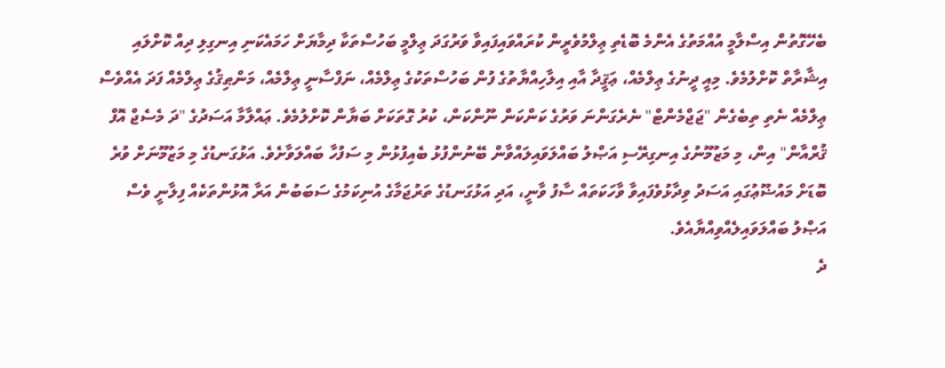ބެހޭގޮތުން އިސްލާމީ އުއްމަތުގެ އެންމެ ބޮޑެތި ޢިލްމުވެރީން ކުރައްވައިފައިވާ ވަރުގަދަ ޢިލްމީ ބަހުސްތަކާ ދިމާޔަށް ހަމައެކަނި އިނގިލި ދިއް ކޮށްލައި އިޝާރާތް ކޮށްލުމެވެ. މިއީ ދީނުގެ ޢިލްމެއް، ޢަޤީދާ އާއި އިލާހިއްޔާތުގެ ފުން ބަހުސްތަކުގެ ޢިލްމެއް، ނަފްސާނީ ޢިލްމެއް، މަންޠިޤުގެ ޢިލްމެއް ފަދަ އެއްވެސް ޢިލްމެއް ނެތި ތިބެގެން "ޖަޖްމެންޓް" ނެރެގަންނަ ވަރުގެ ކަންކަން ނޫންކަން، ކުރު ގޮތަކަށް ބަޔާން ކޮށްލުމެވެ. ޢައްލާމާ އަސަދުގެ "ދަ މެސެޖް އޮފް ޤުރްއާން" އިން، މި މަޒުމޫނުގެ އިނގިރޭސި އަޞްލު ބައްލަވައިލައްވާން ބޭނުންފުޅު ބެއިފުޅުން މި ސަފުހާ ބައްލަވާށެވެ. އަޅުގަނޑުގެ މި މަޒުމޫނަށް ވުރެ ބޮޑަށް މައުޟޫޢުގައި އަސަދު ވިދާޅުވެފައިވާ ވާހަކަތައް ސާފު ވާނީ، އަދި އަޅުގަނޑުގެ ތަރުޖަމާގެ އުނިކަމުގެ ސަބަބުން އަރާ އޮޅުންތަކެއް ފިލާނީ ވެސް އަޞްލު ބައްލަވައިލެއްވިއްޔާއެވެ.
ދެ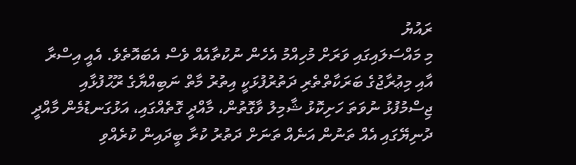ރައުޔު
މި މައްސަލައިގައި ވަރަށް މުހިއްމު އެހެން ނުކުތާއެއް ވެސް އެބައޮތެވެ. އެއީ އިސްރާ އާއި މިޢުރާޖުގެ ބަރަކާތްތެރި ދަތުރުފުޅަކީ އިތުރު މާތް ނަބިއްޔާގެ ރޫޙުފުޅާއި ޖިސްމުފުޅު ނުވަތަ ހަށިކޮޅު ޝާމިލު ވާގޮތުން، މާއްދީ ގޮތެއްގައި، އަޅުގަނޑުމެން މާއްދީ ދުނިޔޭގައި އެއް ތަނުން އަނެއް ތަނަށް ދަތުރު ކުރާ ބީދައިން ކުރެއްވި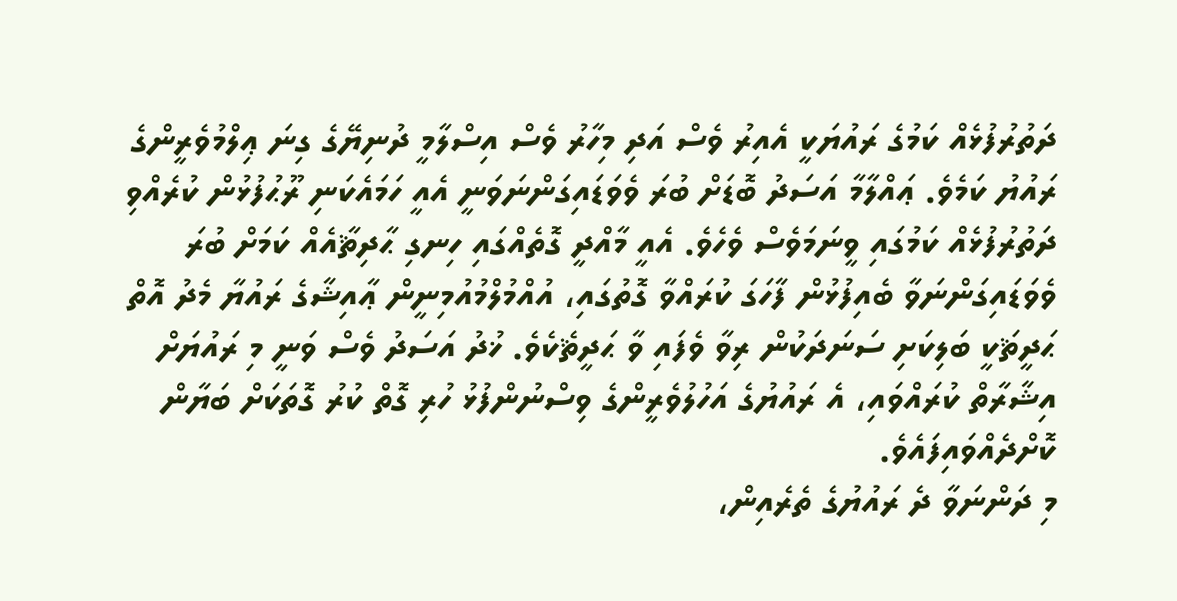ދަތުރުފުޅެއް ކަމުގެ ރައުޔަކީ އެއިރު ވެސް އަދި މިހާރު ވެސް އިސްލާމީ ދުނިޔޭގެ ގިނަ ޢިލްމުވެރީންގެ ރައުޔު ކަމެވެ. ޢައްލާމާ އަސަދު ބޮޑަށް ބުރަ ވެވަޑައިގަންނަވަނީ އެއީ ހަމައެކަނި ރޫޙުފުޅުން ކުރެއްވި ދަތުރުފުޅެއް ކަމުގައި ވީނަމަވެސް ވެހެވެ. އެއީ މާއްދީ ގޮތެއްގައި ހިނގި ޙާދިޘާއެއް ކަމަށް ބުރަ ވެވަޑައިގަންނަވާ ބެއިފުޅުން ފާހަގަ ކުރައްވާ ގޮތުގައި، އުއްމުލްމުއުމިނީން ޢާއިޝާގެ ރައުޔާ މެދު އޮތް ޙަދީޘަކީ ބަލިކަށި ސަނަދަކުން ރިވާ ވެފައި ވާ ޙަދީޘެކެވެ. ޚުދު އަސަދު ވެސް ވަނީ މި ރައުޔަށް އިޝާރާތް ކުރައްވައި، އެ ރައުޔުގެ އަހުލުވެރީންގެ ވިސްނުންފުޅު ހުރި ގޮތް ކުރު ގޮތަކަށް ބަޔާން ކޮށްދެއްވައިފައެވެ.
މި ދަންނަވާ ދެ ރައުޔުގެ ތެރެއިން،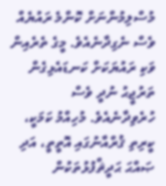މުސްލިމުންނަށް ކޮންމެ ރައުޔެއް ވެސް ނެގިދާނެއެވެ. މީގެ ތެރެއިން ވަކި ރައުޔަކަށް ކަނޑައެޅިގެން ތަރުޖީޙު ނުދީ ވެސް ހުރެވިދާނެއެވެ. މުހިއްމު ކަމަކީ، ކީރިތި ޤުރްއާނުގައި އޮތީތީ، އަދި ޞައްޙަ ޙަދީޘްފުޅުތަކުން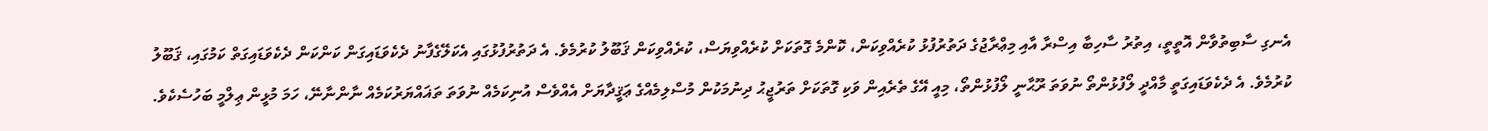އެނގި ސާބިތުވާން އޮތީތީ، އިތުރު ސާހިބާ އިސްރާ އާއި މިޢްރާޖުގެ ދަތުރުފުޅު ކުރެއްވިކަން، ކޮންމެ ގޮތަކަށް ކުރެއްވިޔަސް، ކުރެއްވިކަން ޤަބޫލު ކުރުމެވެ. އެ ދަތުރުފުޅުގައި އެކަލޭގެފާނު ދެކެވަޑައިގަން ކަންކަން ދެކެވަޑައިގަތް ކަމުގައި، ޤަބޫލު ކުރުމެވެ. އެ ދެކެވަޑައިގަތީ މާއްދީ ލޯފުޅުންތޯ ނުވަތަ ރޫޙާނީ ލޯފުޅުންތޯ، މިއީ އޭގެ ތެރެއިން ވަކި ގޮތަކަށް ތަރުޖީޙު ދިނުމަކުން މުސްލިމެއްގެ ޢަޤީދާޔަށް އެއްވެސް އުނިކަމެއް ނުވަތަ ތަޣައްޔަރުކަމެއް ނާންނާނޭ، ހަމަ މުޅީން ޢިލްމީ ބަހުސެކެވެ.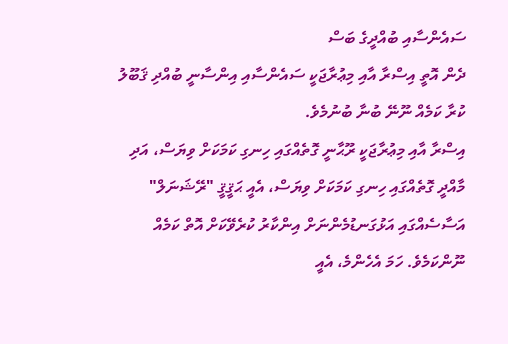ސައެންސާއި ބުއްދީގެ ބަސް
ދެން އޮތީ އިސްރާ އާއި މިޢުރާޖަކީ ސައެންސާއި އިންސާނީ ބުއްދި ޤަބޫލު ކުރާ ކަމެއް ނޫނޭ ބުނާ ބުނުމެވެ.
އިސްރާ އާއި މިޢުރާޖަކީ ރޫޙާނީ ގޮތެއްގައި ހިނގި ކަމަކަށް ވިޔަސް، އަދި މާއްދީ ގޮތެއްގައި ހިނގި ކަމަކަށް ވިޔަސް، އެއީ ޙަޤީޤީ "ރޭޝަނަލް" އަސާސެއްގައި އަޅުގަނޑުމެންނަށް އިންކާރު ކުރެވޭކަށް އޮތް ކަމެއް ނޫންކަމެވެ. ހަމަ އެހެންމެ، އެއީ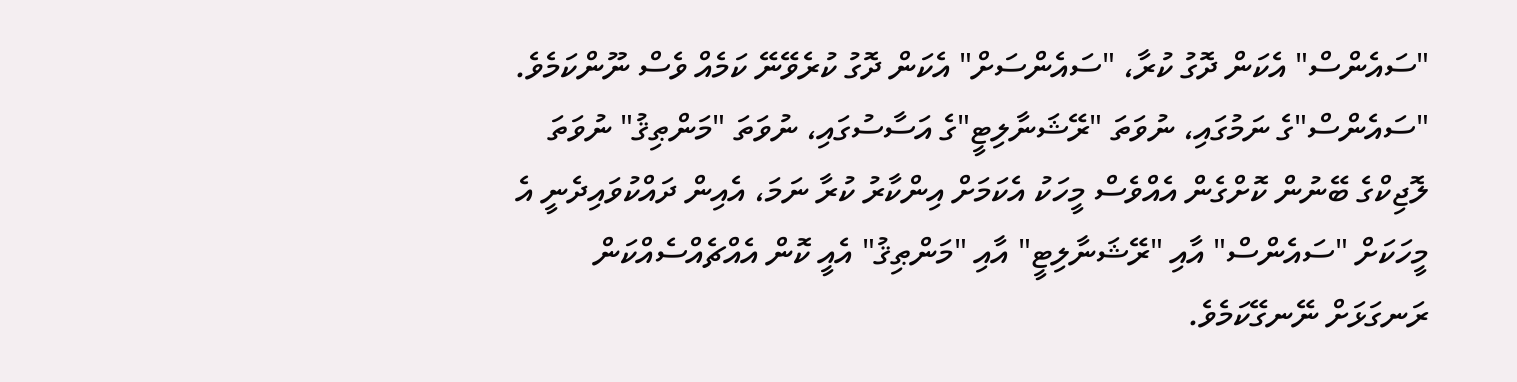"ސައެންސް" އެކަން ދޮގު ކުރާ، "ސައެންސަށް" އެކަން ދޮގު ކުރެވޭނޭ ކަމެއް ވެސް ނޫންކަމެވެ. "ސައެންސް"ގެ ނަމުގައި، ނުވަތަ "ރޭޝަނާލިޓީ"ގެ އަސާސުގައި، ނުވަތަ "މަންޠިޤު" ނުވަތަ ލޮޖިކްގެ ބޭނުން ކޮށްގެން އެއްވެސް މީހަކު އެކަމަށް އިންކާރު ކުރާ ނަމަ، އެއިން ދައްކުވައިދެނީ އެ މީހަކަށް "ސައެންސް" އާއި "ރޭޝަނާލިޓީ" އާއި "މަންޠިޤު" އެއީ ކޮން އެއްޗެއްސެއްކަން ރަނގަޅަށް ނޭނގޭކަމެވެ.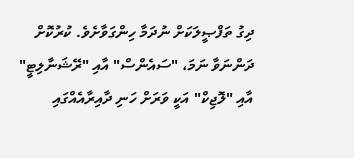ދިގު ތަފްޞީލަކަށް ނުދަމާ ހިންގަވާށެވެ. ކުރުކޮށް ދަންނަވާ ނަމަ، "ސައެންސް" އާއި "ރޭޝަނާލިޓީ" އާއި "ލޮޖިކް" އަކީ ވަރަށް ހަނި ދާއިރާއެއްގައި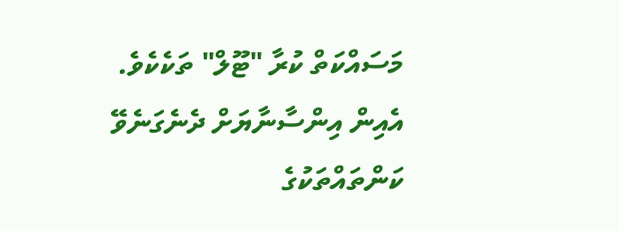މަސައްކަތް ކުރާ "ޓޫލް" ތަކެކެވެ. އެއިން އިންސާނާޔަށް ދެނެގަނެވޭ ކަންތައްތަކުގެ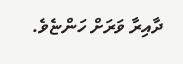ދާއިރާ ވަރަށް ހަންޏެވެ.